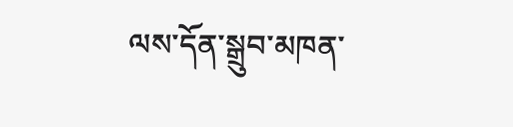ལས་དོན་སྒྲུབ་མཁན་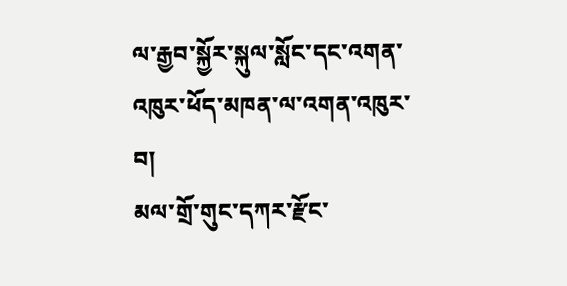ལ་རྒྱབ་སྐྱོར་སྐུལ་སློང་དང་འགན་ འཁུར་ཕོད་མཁན་ལ་འགན་འཁུར་བ།
མལ་གྲོ་གུང་དཀར་རྫོང་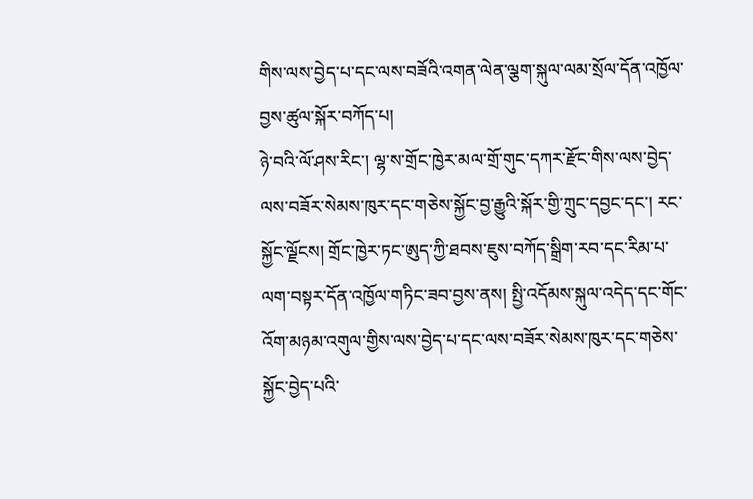གིས་ལས་བྱེད་པ་དང་ལས་བཟོའི་འགན་ལེན་ལྕག་སྐུལ་ལམ་སྲོལ་དོན་འཁྱོལ་བྱས་ཚུལ་སྐོར་བཀོད་པ།
ཉེ་བའི་ལོ་ཤས་རིང་། ལྷ་ས་གྲོང་ཁྱེར་མལ་གྲོ་གུང་དཀར་རྫོང་གིས་ལས་བྱེད་ལས་བཟོར་སེམས་ཁུར་དང་གཅེས་སྐྱོང་བྱ་རྒྱུའི་སྐོར་གྱི་ཀྲུང་དབྱང་དང་། རང་སྐྱོང་ལྗོངས། གྲོང་ཁྱེར་ཏང་ཨུད་ཀྱི་ཐབས་ཇུས་བཀོད་སྒྲིག་རབ་དང་རིམ་པ་ལག་བསྟར་དོན་འཁྱོལ་གཏིང་ཟབ་བྱས་ནས། སྤྱི་འདོམས་སྐུལ་འདེད་དང་གོང་འོག་མཉམ་འགུལ་གྱིས་ལས་བྱེད་པ་དང་ལས་བཟོར་སེམས་ཁུར་དང་གཅེས་སྐྱོང་བྱེད་པའི་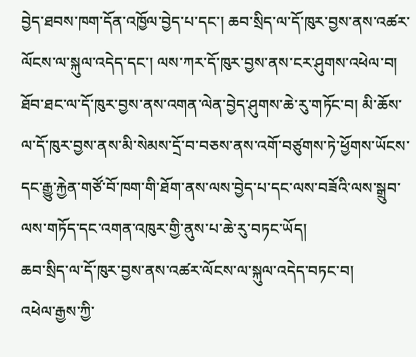བྱེད་ཐབས་ཁག་དོན་འཁྱོལ་བྱེད་པ་དང་། ཆབ་སྲིད་ལ་དོ་ཁུར་བྱས་ནས་འཚར་ལོངས་ལ་སྐུལ་འདེད་དང་། ལས་ཀར་དོ་ཁུར་བྱས་ནས་ངར་ཤུགས་འཕེལ་བ། ཐོབ་ཐང་ལ་དོ་ཁུར་བྱས་ནས་འགན་ལེན་བྱེད་ཤུགས་ཆེ་རུ་གཏོང་བ། མི་ཆོས་ལ་དོ་ཁུར་བྱས་ནས་མི་སེམས་དྲོ་བ་བཅས་ནས་འགོ་བཙུགས་ཏེ་ཕྱོགས་ཡོངས་དང་རྒྱུ་རྐྱེན་གཙོ་བོ་ཁག་གི་ཐོག་ནས་ལས་བྱེད་པ་དང་ལས་བཟོའི་ལས་སྒྲུབ་ལས་གཏོད་དང་འགན་འཁུར་གྱི་ནུས་པ་ཆེ་རུ་བཏང་ཡོད།
ཆབ་སྲིད་ལ་དོ་ཁུར་བྱས་ནས་འཚར་ལོངས་ལ་སྐུལ་འདེད་བཏང་བ།
འཕེལ་རྒྱས་ཀྱི་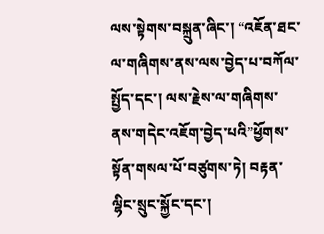ལས་སྟེགས་བསྐྲུན་ཞིང་། “འཇོན་ཐང་ལ་གཞིགས་ནས་ལས་བྱེད་པ་བཀོལ་སྤྱོད་དང་། ལས་རྗེས་ལ་གཞིགས་ནས་གདེང་འཇོག་བྱེད་པའི”ཕྱོགས་སྟོན་གསལ་པོ་བཙུགས་ཏེ། བརྟན་ལྷིང་སྲུང་སྐྱོང་དང་།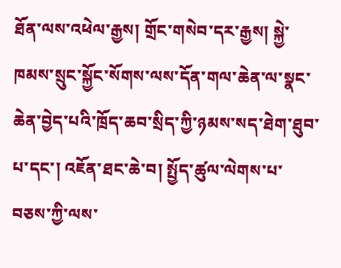ཐོན་ལས་འཕེལ་རྒྱས། གྲོང་གསེབ་དར་རྒྱས། སྐྱེ་ཁམས་སྲུང་སྐྱོང་སོགས་ལས་དོན་གལ་ཆེན་ལ་སྣང་ཆེན་བྱེད་པའི་ཁྲོད་ཆབ་སྲིད་ཀྱི་ཉམས་སད་ཐེག་ཐུབ་པ་དང་། འཇོན་ཐང་ཆེ་བ། སྤྱོད་ཚུལ་ལེགས་པ་བཅས་ཀྱི་ལས་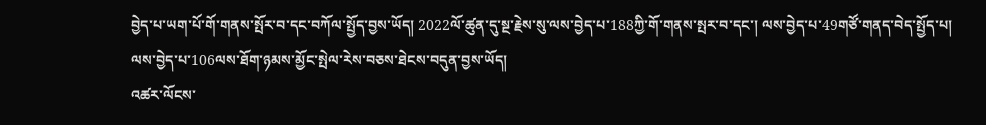བྱེད་པ་ཡག་པོ་གོ་གནས་སྤོར་བ་དང་བཀོལ་སྤྱོད་བྱས་ཡོད། 2022ལོ་ཚུན་དུ་སྔ་རྗེས་སུ་ལས་བྱེད་པ་188ཀྱི་གོ་གནས་སྤར་བ་དང་། ལས་བྱེད་པ་49གཙོ་གནད་བེད་སྤྱོད་པ། ལས་བྱེད་པ་106ལས་ཐོག་ཉམས་མྱོང་སྤེལ་རེས་བཅས་ཐེངས་བདུན་བྱས་ཡོད།
འཚར་ལོངས་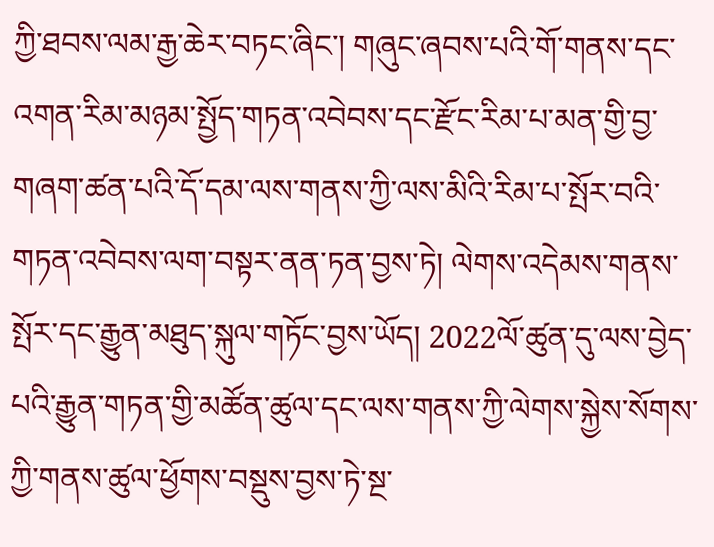ཀྱི་ཐབས་ལམ་རྒྱ་ཆེར་བཏང་ཞིང་། གཞུང་ཞབས་པའི་གོ་གནས་དང་འགན་རིམ་མཉམ་སྤྱོད་གཏན་འབེབས་དང་རྫོང་རིམ་པ་མན་གྱི་བྱ་གཞག་ཚན་པའི་དོ་དམ་ལས་གནས་ཀྱི་ལས་མིའི་རིམ་པ་སྤོར་བའི་གཏན་འབེབས་ལག་བསྟར་ནན་ཏན་བྱས་ཏེ། ལེགས་འདེམས་གནས་སྤོར་དང་རྒྱུན་མཐུད་སྐུལ་གཏོང་བྱས་ཡོད། 2022ལོ་ཚུན་དུ་ལས་བྱེད་པའི་རྒྱུན་གཏན་གྱི་མཚོན་ཚུལ་དང་ལས་གནས་ཀྱི་ལེགས་སྐྱེས་སོགས་ཀྱི་གནས་ཚུལ་ཕྱོགས་བསྡུས་བྱས་ཏེ་སྔ་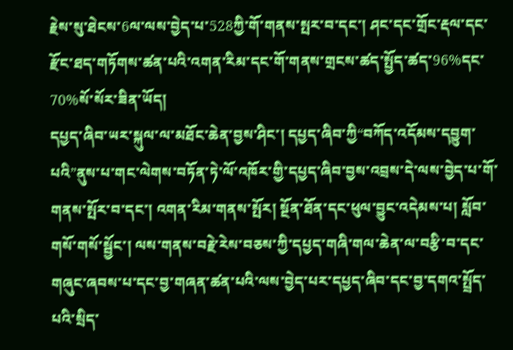རྗེས་སུ་ཐེངས་6ལ་ལས་བྱེད་པ་528ཀྱི་གོ་གནས་སྤར་བ་དང་། ཤང་དང་གྲོང་རྡལ་དང་རྫོང་ཐད་གཏོགས་ཚན་པའི་འགན་རིམ་དང་གོ་གནས་གྲངས་ཚད་སྤྱོད་ཚད་96%དང་70%སོ་སོར་ཟིན་ཡོད།
དཔྱད་ཞིབ་ཡར་སྐུལ་ལ་མཐོང་ཆེན་བྱས་ཤིང་། དཔྱད་ཞིབ་ཀྱི“བཀོད་འདོམས་དབྱུག་པའི”ནུས་པ་གང་ལེགས་བཏོན་ཏེ་ལོ་འཁོར་གྱི་དཔྱད་ཞིབ་བྱས་འབྲས་དེ་ལས་བྱེད་པ་གོ་གནས་སྤོར་བ་དང་། འགན་རིམ་གནས་སྤོར། སྔོན་ཐོན་དང་ཕུལ་བྱུང་འདེམས་པ། སློབ་གསོ་གསོ་སྦྱོང་། ལས་གནས་བརྗེ་རེས་བཅས་ཀྱི་དཔྱད་གཞི་གལ་ཆེན་ལ་བརྩི་བ་དང་གཞུང་ཞབས་པ་དང་བྱ་གཞན་ཚན་པའི་ལས་བྱེད་པར་དཔྱད་ཞིབ་དང་བྱ་དགའ་སྤྲོད་པའི་སྲིད་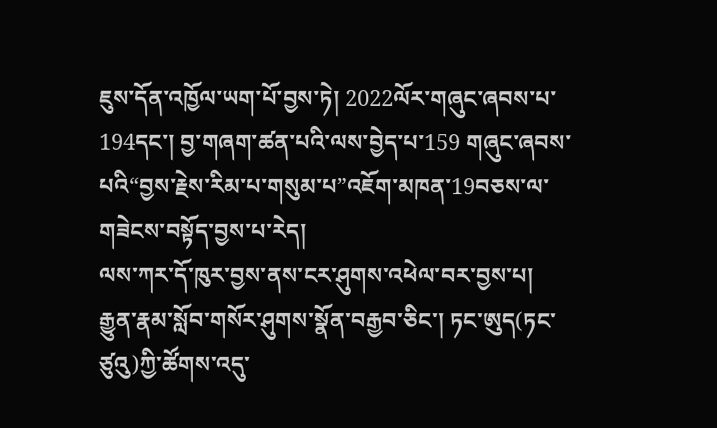ཇུས་དོན་འཁྱོལ་ཡག་པོ་བྱས་ཏེ། 2022ལོར་གཞུང་ཞབས་པ་194དང་། བྱ་གཞག་ཚན་པའི་ལས་བྱེད་པ་159 གཞུང་ཞབས་པའི“བྱས་རྗེས་རིམ་པ་གསུམ་པ”འཇོག་མཁན་19བཅས་ལ་གཟེངས་བསྟོད་བྱས་པ་རེད།
ལས་ཀར་དོ་ཁུར་བྱས་ནས་ངར་ཤུགས་འཕེལ་བར་བྱས་པ།
རྒྱུན་རྣམ་སློབ་གསོར་ཤུགས་སྣོན་བརྒྱབ་ཅིང་། ཏང་ཨུད(ཏང་ཙུའུ)ཀྱི་ཚོགས་འདུ་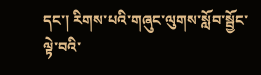དང་། རིགས་པའི་གཞུང་ལུགས་སློབ་སྦྱོང་ལྟེ་བའི་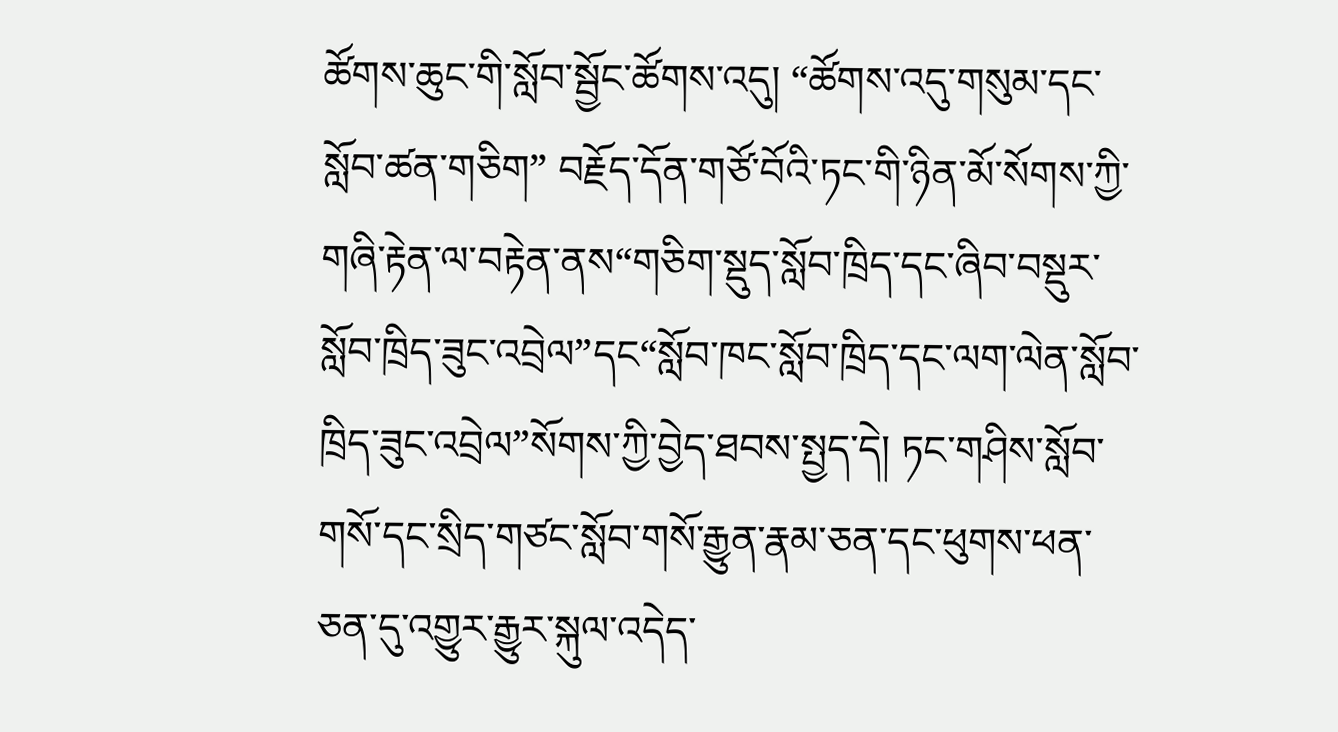ཚོགས་ཆུང་གི་སློབ་སྦྱོང་ཚོགས་འདུ། “ཚོགས་འདུ་གསུམ་དང་སློབ་ཚན་གཅིག” བརྗོད་དོན་གཙོ་བོའི་ཏང་གི་ཉིན་མོ་སོགས་ཀྱི་གཞི་རྟེན་ལ་བརྟེན་ནས“གཅིག་སྡུད་སློབ་ཁྲིད་དང་ཞིབ་བསྡུར་སློབ་ཁྲིད་ཟུང་འབྲེལ”དང“སློབ་ཁང་སློབ་ཁྲིད་དང་ལག་ལེན་སློབ་ཁྲིད་ཟུང་འབྲེལ”སོགས་ཀྱི་བྱེད་ཐབས་སྤྱད་དེ། ཏང་གཤིས་སློབ་གསོ་དང་སྲིད་གཙང་སློབ་གསོ་རྒྱུན་རྣམ་ཅན་དང་ཕུགས་ཕན་ཅན་དུ་འགྱུར་རྒྱུར་སྐུལ་འདེད་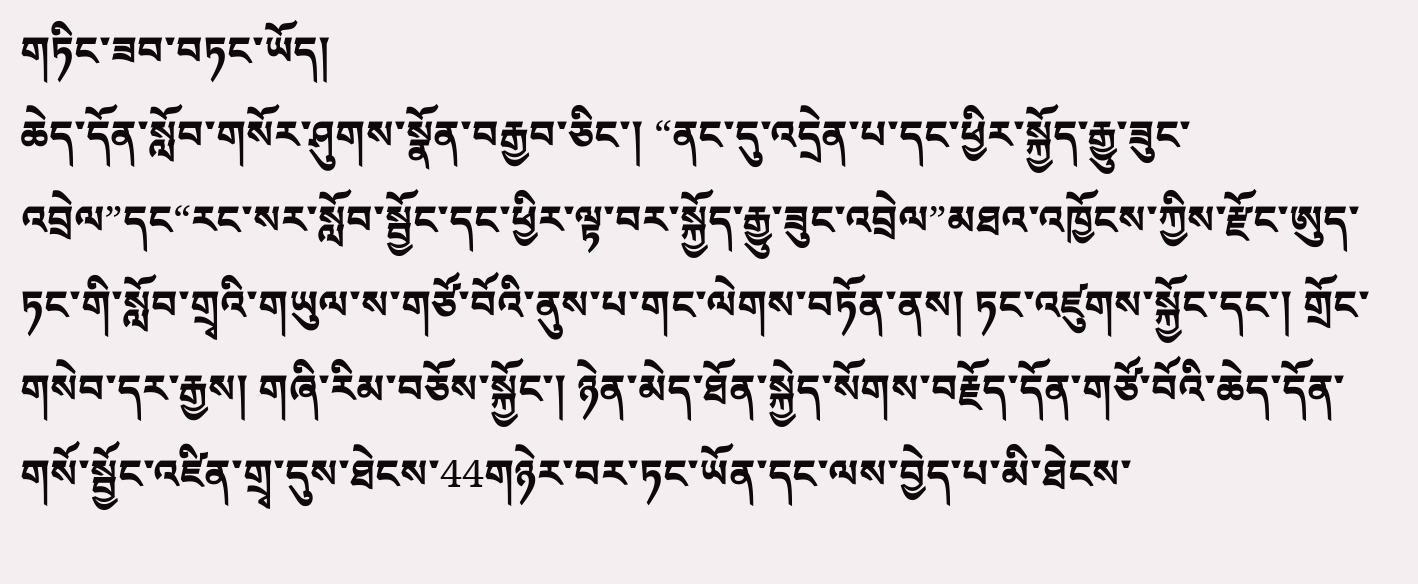གཏིང་ཟབ་བཏང་ཡོད།
ཆེད་དོན་སློབ་གསོར་ཤུགས་སྣོན་བརྒྱབ་ཅིང་། “ནང་དུ་འདྲེན་པ་དང་ཕྱིར་སྐྱོད་རྒྱུ་ཟུང་འབྲེལ”དང“རང་སར་སློབ་སྦྱོང་དང་ཕྱིར་ལྟ་བར་སྐྱོད་རྒྱུ་ཟུང་འབྲེལ”མཐའ་འཁྱོངས་ཀྱིས་རྫོང་ཨུད་ཏང་གི་སློབ་གྲྭའི་གཡུལ་ས་གཙོ་བོའི་ནུས་པ་གང་ལེགས་བཏོན་ནས། ཏང་འཛུགས་སྐྱོང་དང་། གྲོང་གསེབ་དར་རྒྱས། གཞི་རིམ་བཅོས་སྐྱོང་། ཉེན་མེད་ཐོན་སྐྱེད་སོགས་བརྗོད་དོན་གཙོ་བོའི་ཆེད་དོན་གསོ་སྦྱོང་འཛིན་གྲྭ་དུས་ཐེངས་44གཉེར་བར་ཏང་ཡོན་དང་ལས་བྱེད་པ་མི་ཐེངས་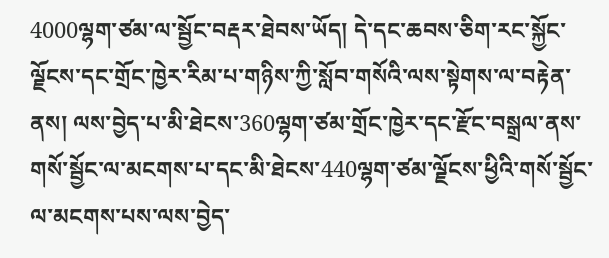4000ལྷག་ཙམ་ལ་སྦྱོང་བརྡར་ཐེབས་ཡོད། དེ་དང་ཆབས་ཅིག་རང་སྐྱོང་ལྗོངས་དང་གྲོང་ཁྱེར་རིམ་པ་གཉིས་ཀྱི་སློབ་གསོའི་ལས་སྟེགས་ལ་བརྟེན་ནས། ལས་བྱེད་པ་མི་ཐེངས་360ལྷག་ཙམ་གྲོང་ཁྱེར་དང་རྫོང་བསྒྲལ་ནས་གསོ་སྦྱོང་ལ་མངགས་པ་དང་མི་ཐེངས་440ལྷག་ཙམ་ལྗོངས་ཕྱིའི་གསོ་སྦྱོང་ལ་མངགས་པས་ལས་བྱེད་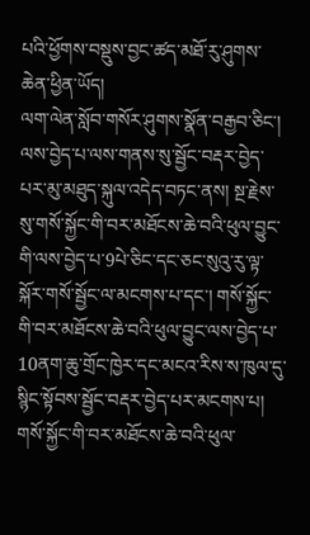པའི་ཕྱོགས་བསྡུས་བྱང་ཚད་མཐོ་རུ་ཤུགས་ཆེན་ཕྱིན་ཡོད།
ལག་ལེན་སློབ་གསོར་ཤུགས་སྣོན་བརྒྱབ་ཅིང་། ལས་བྱེད་པ་ལས་གནས་སུ་སྦྱོང་བརྡར་བྱེད་པར་མུ་མཐུད་སྐུལ་འདེད་བཏང་ནས། སྔ་རྗེས་སུ་གསོ་སྐྱོང་གི་བར་མཐོངས་ཆེ་བའི་ཕུལ་བྱུང་གི་ལས་བྱེད་པ་9པེ་ཅིང་དང་ཅང་སུའུ་རུ་ལྟ་སྐོར་གསོ་སྦྱོང་ལ་མངགས་པ་དང་། གསོ་སྐྱོང་གི་བར་མཐོངས་ཆེ་བའི་ཕུལ་བྱུང་ལས་བྱེད་པ་10ནག་ཆུ་གྲོང་ཁྱེར་དང་མངའ་རིས་ས་ཁུལ་དུ་སྙིང་སྟོབས་སྦྱོང་བརྡར་བྱེད་པར་མངགས་པ། གསོ་སྐྱོང་གི་བར་མཐོངས་ཆེ་བའི་ཕུལ་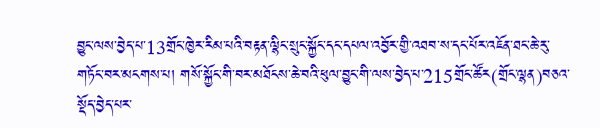བྱུང་ལས་བྱེད་པ་13གྲོང་ཁྱེར་རིམ་པའི་བརྟན་ལྷིང་སྲུང་སྐྱོང་དང་དཔལ་འབྱོར་གྱི་འཐབ་ས་དང་པོར་འཇོན་ཐང་ཆེ་རུ་གཏོང་བར་མངགས་པ། གསོ་སྐྱོང་གི་བར་མཐོངས་ཆེ་བའི་ཕུལ་བྱུང་གི་ལས་བྱེད་པ་215གྲོང་ཚོར(གྲོང་ལྷན)བཅའ་སྡོད་བྱེད་པར་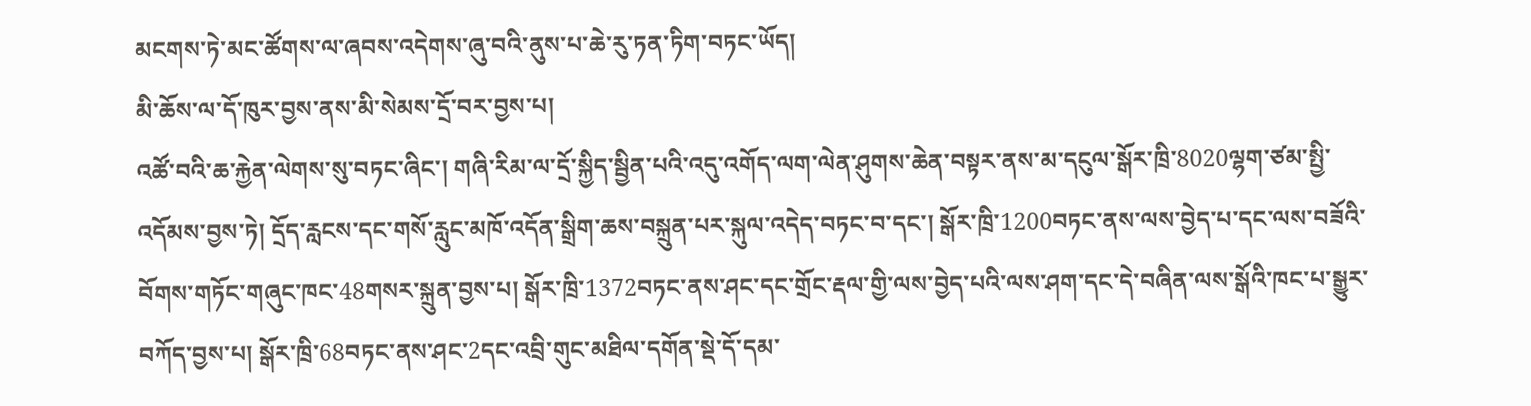མངགས་ཏེ་མང་ཚོགས་ལ་ཞབས་འདེགས་ཞུ་བའི་ནུས་པ་ཆེ་རུ་ཏན་ཏིག་བཏང་ཡོད།
མི་ཆོས་ལ་དོ་ཁུར་བྱས་ནས་མི་སེམས་དྲོ་བར་བྱས་པ།
འཚོ་བའི་ཆ་རྐྱེན་ལེགས་སུ་བཏང་ཞིང་། གཞི་རིམ་ལ་དྲོ་སྐྱིད་སྦྱིན་པའི་འདུ་འགོད་ལག་ལེན་ཤུགས་ཆེན་བསྟར་ནས་མ་དངུལ་སྒོར་ཁྲི་8020ལྷག་ཙམ་སྤྱི་འདོམས་བྱས་ཏེ། དྲོད་རླངས་དང་གསོ་རླུང་མཁོ་འདོན་སྒྲིག་ཆས་བསྐྲུན་པར་སྐུལ་འདེད་བཏང་བ་དང་། སྒོར་ཁྲི་1200བཏང་ནས་ལས་བྱེད་པ་དང་ལས་བཟོའི་བོགས་གཏོང་གཞུང་ཁང་48གསར་སྐྲུན་བྱས་པ། སྒོར་ཁྲི་1372བཏང་ནས་ཤང་དང་གྲོང་རྡལ་གྱི་ལས་བྱེད་པའི་ལས་ཤག་དང་དེ་བཞིན་ལས་སྒོའི་ཁང་པ་སྒྱུར་བཀོད་བྱས་པ། སྒོར་ཁྲི་68བཏང་ནས་ཤང་2དང་འབྲི་གུང་མཐིལ་དགོན་སྡེ་དོ་དམ་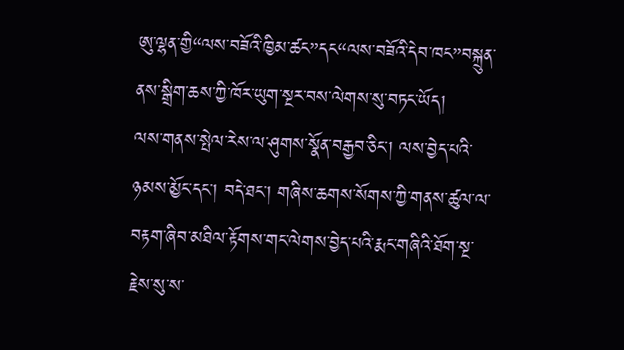ཨུ་ལྷན་གྱི“ལས་བཟོའི་ཁྱིམ་ཚང”དང“ལས་བཟོའི་དེབ་ཁང”བསྐྲུན་ནས་སྒྲིག་ཆས་ཀྱི་ཁོར་ཡུག་སྔར་བས་ལེགས་སུ་བཏང་ཡོད།
ལས་གནས་སྤེལ་རེས་ལ་ཤུགས་སྣོན་བརྒྱབ་ཅིང་། ལས་བྱེད་པའི་ཉམས་མྱོང་དང་། བདེ་ཐང་། གཞིས་ཆགས་སོགས་ཀྱི་གནས་ཚུལ་ལ་བརྟག་ཞིབ་མཐིལ་རྟོགས་གང་ལེགས་བྱེད་པའི་རྨང་གཞིའི་ཐོག་སྔ་རྗེས་སུ་ས་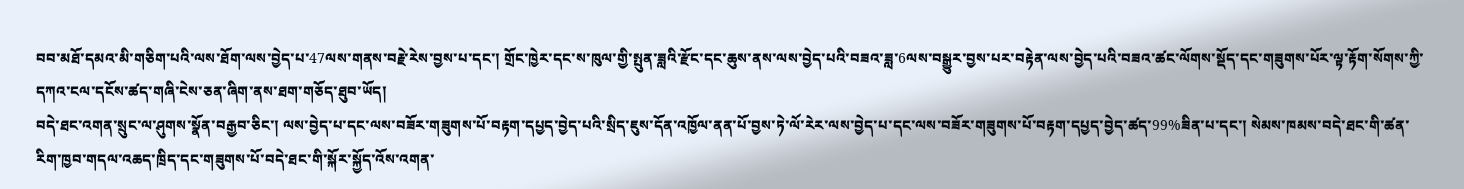བབ་མཐོ་དམའ་མི་གཅིག་པའི་ལས་ཐོག་ལས་བྱེད་པ་47ལས་གནས་བརྗེ་རེས་བྱས་པ་དང་། གྲོང་ཁྱེར་དང་ས་ཁུལ་གྱི་སྤུན་ཟླའི་རྫོང་དང་ཆུས་ནས་ལས་བྱེད་པའི་བཟའ་ཟླ་6ལས་བསྒྱུར་བྱས་པར་བརྟེན་ལས་བྱེད་པའི་བཟའ་ཚང་ལོགས་སྡོད་དང་གཟུགས་པོར་ལྟ་རྟོག་སོགས་ཀྱི་དཀའ་ངལ་དངོས་ཚད་གཞི་ངེས་ཅན་ཞིག་ནས་ཐག་གཅོད་ཐུབ་ཡོད།
བདེ་ཐང་འགན་སྲུང་ལ་ཤུགས་སྣོན་བརྒྱབ་ཅིང་། ལས་བྱེད་པ་དང་ལས་བཟོར་གཟུགས་པོ་བརྟག་དཔྱད་བྱེད་པའི་སྲིད་ཇུས་དོན་འཁྱོལ་ནན་པོ་བྱས་ཏེ་ལོ་རེར་ལས་བྱེད་པ་དང་ལས་བཟོར་གཟུགས་པོ་བརྟག་དཔྱད་བྱེད་ཚད་99%ཟིན་པ་དང་། སེམས་ཁམས་བདེ་ཐང་གི་ཚན་རིག་ཁྱབ་གདལ་འཆད་ཁྲིད་དང་གཟུགས་པོ་བདེ་ཐང་གི་སྐོར་སྐྱོད་འོས་འགན་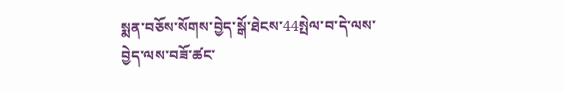སྨན་བཅོས་སོགས་བྱེད་སྒོ་ཐེངས་44སྤེལ་བ་དེ་ལས་བྱེད་ལས་བཟོ་ཚང་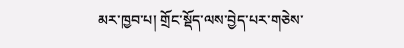མར་ཁྱབ་པ། གྲོང་སྡོད་ལས་བྱེད་པར་གཅེས་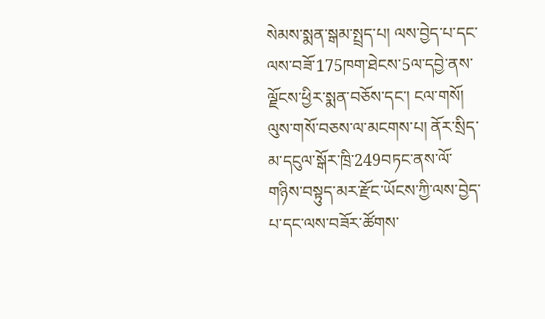སེམས་སྨན་སྒམ་སྤྲད་པ། ལས་བྱེད་པ་དང་ལས་བཟོ་175ཁག་ཐེངས་5ལ་དབྱེ་ནས་ལྗོངས་ཕྱིར་སྨན་བཅོས་དང་། ངལ་གསོ། ལུས་གསོ་བཅས་ལ་མངགས་པ། ནོར་སྲིད་མ་དངུལ་སྒོར་ཁྲི་249བཏང་ནས་ལོ་གཉིས་བསྟུད་མར་རྫོང་ཡོངས་ཀྱི་ལས་བྱེད་པ་དང་ལས་བཟོར་ཚོགས་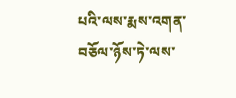པའི་ལས་རྨས་འགན་བཅོལ་ཉོས་ཏེ་ལས་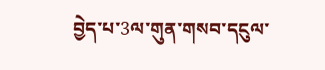བྱེད་པ་3ལ་གུན་གསབ་དངུལ་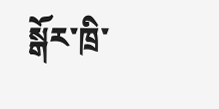སྒོར་ཁྲི་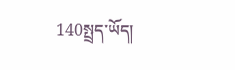140སྤྲད་ཡོད།